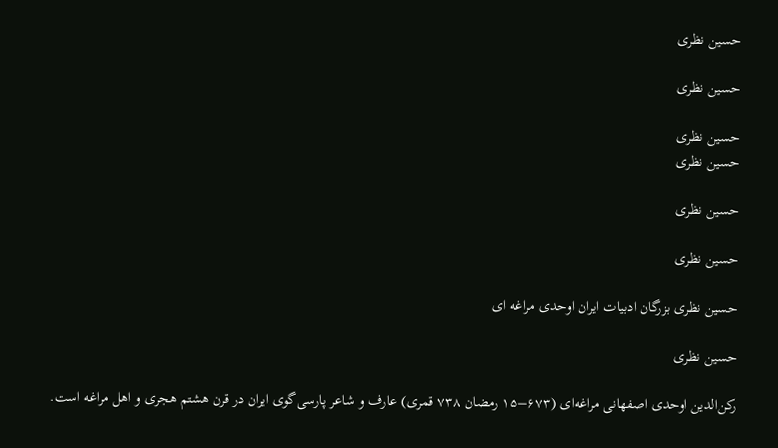حسین نظری

حسین نظری

حسین نظری
حسین نظری

حسین نظری

حسین نظری

حسین نظری بزرگان ادبیات ایران اوحدی مراغه ای

حسین نظری

رکن‌الدین اوحدی اصفهانی مراغه‌ای (۶۷۳–۱۵ رمضان ۷۳۸ قمری) عارف و شاعر پارسی‌گوی ایران در قرن هشتم هجری و اهل مراغه است.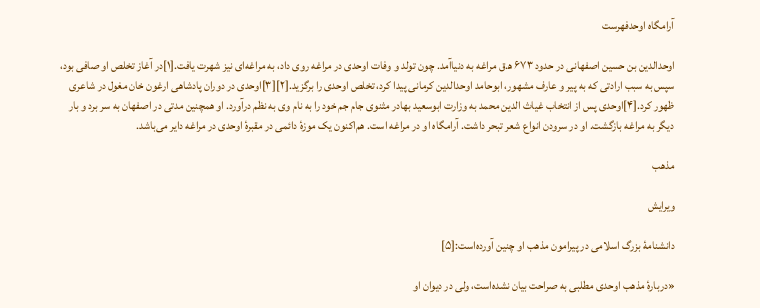آرامگاه اوحدفهرست

اوحدالدین بن حسین اصفهانی در حدود ۶۷۳ ه‍.ق مراغه به دنیاآمد. چون تولد و وفات اوحدی در مراغه روی داد، به مراغه‌ای نیز شهرت یافت.[۱]در آغاز تخلص او صافی بود، سپس به سبب ارادتی که به پیر و عارف مشهور، ابوحامد اوحدالدین کرمانی پیدا کرد، تخلص اوحدی را برگزید.[۲][۳]اوحدی در دوران پادشاهی ارغون خان مغول در شاعری ظهور کرد.[۴]اوحدی پس از انتخاب غیاث الدین محمد به وزارت ابوسعید بهادر مثنوی جام جم خود را به نام وی به نظم درآورد. او همچنین مدتی در اصفهان به سر برد و بار دیگر به مراغه بازگشت. او در سرودن انواع شعر تبحر داشت. آرامگاه او در مراغه است. هم‌اکنون یک موزهٔ دائمی در مقبرهٔ اوحدی در مراغه دایر می‌باشد.

مذهب

ویرایش

دانشنامهٔ بزرگ اسلامی در پیرامون مذهب او چنین آورده‌است:[۵]

«دربارهٔ مذهب اوحدی مطلبی به صراحت بیان نشده‌است، ولی در دیوان او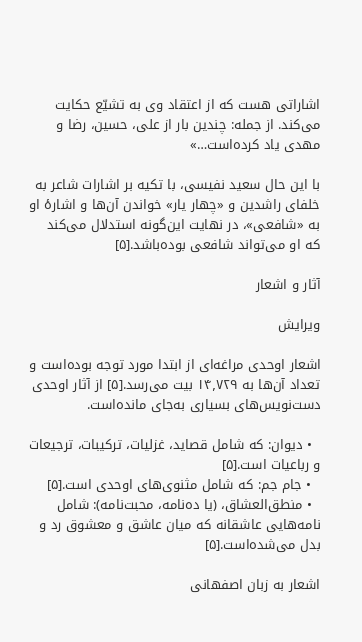اشاراتی هست که از اعتقاد وی به تشیّع حکایت می‌کند. از جمله: چندین بار از علی، حسین، رضا و مهدی یاد کرده‌است…»

با این حال سعید نفیسی، با تکیه بر اشارات شاعر به خلفای راشدین و «چهار یار» خواندن آن‌ها و اشارهٔ او به «شافعی»، در نهایت این‌گونه استدلال می‌کند که او می‌تواند شافعی بوده‌باشد.[۵]

آثار و اشعار

ویرایش

اشعار اوحدی مراغه‌ای از ابتدا مورد توجه بوده‌است و تعداد آن‌ها به ۱۴٫۷۲۹ بیت می‌رسد.[۵] از آثار اوحدی دست‌نویس‌های بسیاری به‌جای مانده‌است.

  • دیوان: که شامل قصاید، غزلیات، ترکیبات، ترجیعات و رباعیات است.[۵]
  • جام جم: که شامل مثنوی‌های اوحدی است.[۵]
  • منطق‌العشاق، (یا ده‌نامه، محبت‌نامه): شامل نامه‌هایی عاشقانه که میان عاشق و معشوق رد و بدل می‌شده‌است.[۵]

اشعار به زبان اصفهانی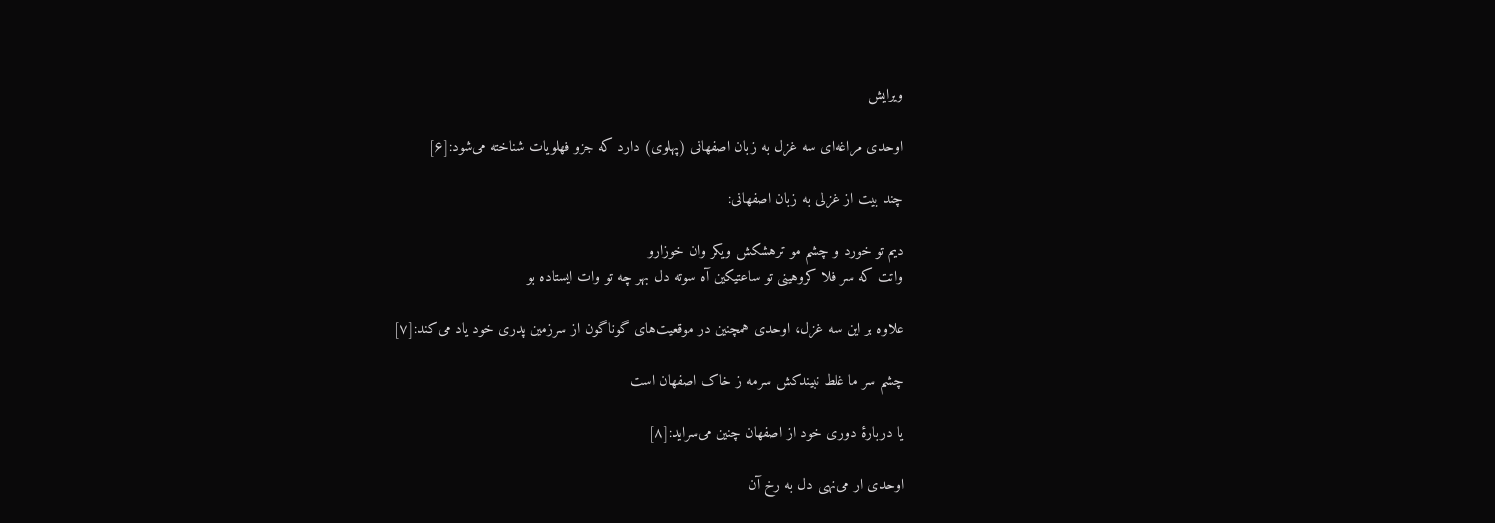ویرایش

اوحدی مراغه‌ای سه غزل به زبان اصفهانی (پهلوی) دارد که جزو فهلویات شناخته می‌شود:[۶]

چند بیت از غزلی به زبان اصفهانی:

دیم تو خورد و چشم مو ترهشکش ویکر وان خوزارو
واتت که سر فلا کروهینی تو ساعتیکین آه سوته دل بهر چه تو وات ایستاده بو

علاوه بر این سه غزل، اوحدی همچنین در موقعیت‌های گوناگون از سرزمین پدری خود یاد می‌کند:[۷]

چشم سر ما غلط نبیندکش سرمه ز خاک اصفهان است

یا دربارهٔ دوری خود از اصفهان چنین می‌سراید:[۸]

اوحدی ار می‌نهی دل به رخ آن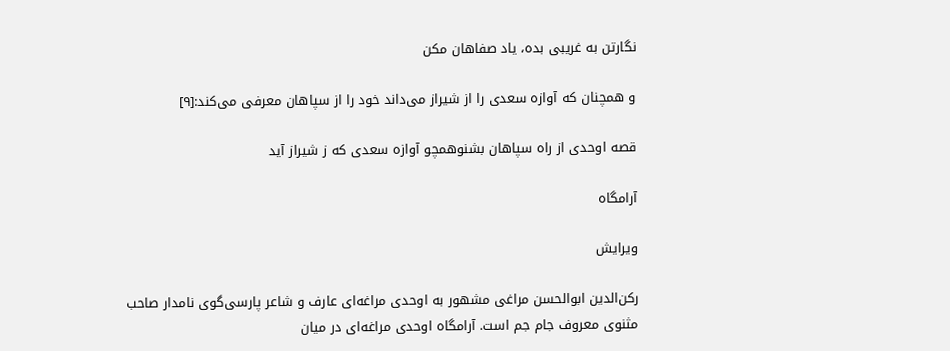نگارتن به غریبی بده، یاد صفاهان مکن

و همچنان که آوازه سعدی را از شیراز می‌داند خود را از سپاهان معرفی می‌کند:[۹]

قصه اوحدی از راه سپاهان بشنوهمچو آوازه سعدی که ز شیراز آید

آرامگاه

ویرایش

رکن‌الدین ابوالحسن مراغی مشهور به اوحدی مراغه‌ای عارف و شاعر پارسی‌گوی نامدار صاحب مثنوی معروف جام جم است. آرامگاه اوحدی مراغه‌ای در میان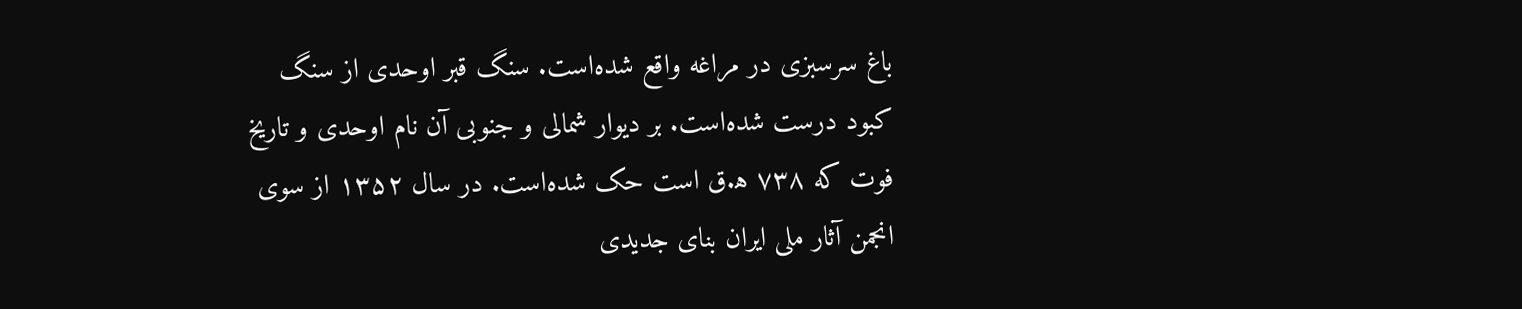باغ سرسبزی در مراغه واقع شده‌است. سنگ قبر اوحدی از سنگ کبود درست شده‌است. بر دیوار شمالی و جنوبی آن نام اوحدی و تاریخ فوت که ۷۳۸ ه‍.ق است حک شده‌است. در سال ۱۳۵۲ از سوی انجمن آثار ملی ایران بنای جدیدی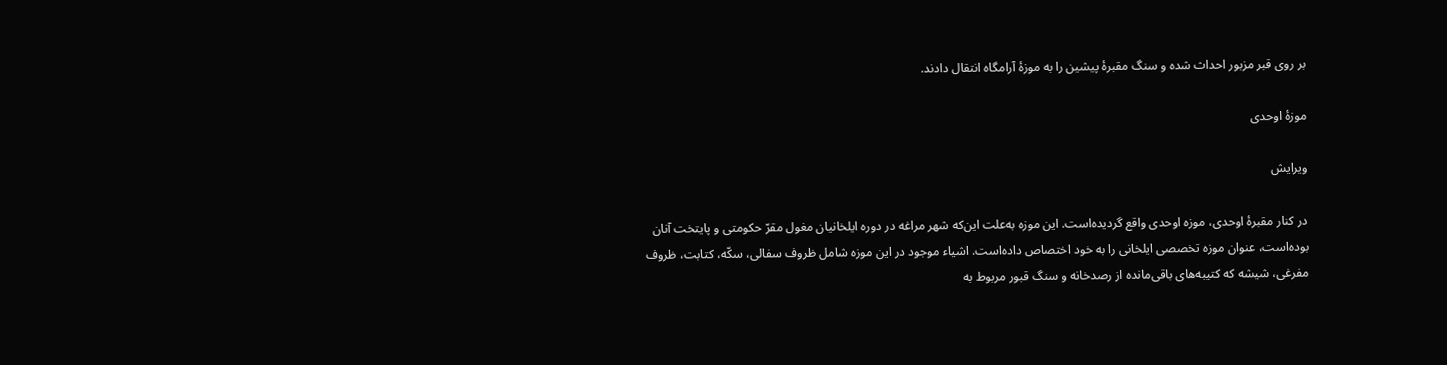بر روی قبر مزبور احداث شده و سنگ مقبرهٔ پیشین را به موزهٔ آرامگاه انتقال دادند.

موزهٔ اوحدی

ویرایش

در کنار مقبرهٔ اوحدی، موزه اوحدی واقع گردیده‌است. این موزه به‌علت این‌که شهر مراغه در دوره ایلخانیان مغول مقرّ حکومتی و پایتخت آنان بوده‌است، عنوان موزه تخصصی ایلخانی را به خود اختصاص داده‌است. اشیاء موجود در این موزه شامل ظروف سفالی، سکّه، کتابت، ظروف مفرغی، شیشه که کتیبه‌های باقی‌مانده از رصدخانه و سنگ قبور مربوط به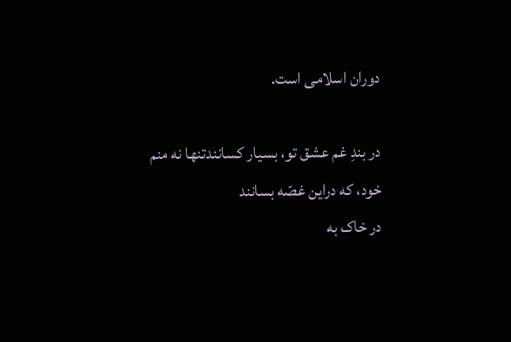دوران اسلامی است.

در بندِ غم عشق تو، بسیار کسانندتنها نه منم خود، که دراین غصّه بسانند
در خاک به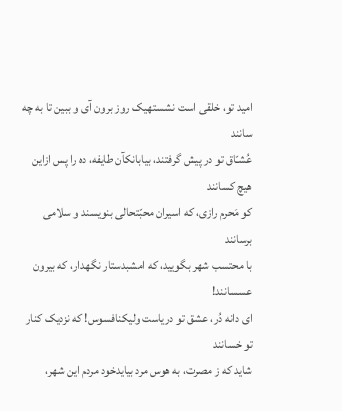امید تو، خلقی است نشستهیک روز برون آی و ببین تا به چه سانند
عُشـّاق تو در پیش گرفتند، بیابانکآن طایفه، ده را پس ازاین هیچ کسانند
کو مَحرم رازی، که اسیران محبّتحالی بنویسند و سلامی برسانند
با محتسب شهر بگویید، که امشبدستار نگهدار، که بیرون عسسانند!
ای دانه دُر، عشق تو دریاست ولیکنافسوس! که نزدیک کنار تو خسانند
شاید که ز مصرت، به هوس مرد بیایدخود مردم این شهر،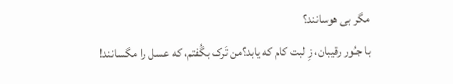مگر بی هوسانند؟
با جـُور رقیبان، زِ لبت کام که یابد؟من تَرک بگُفتم، که عسل را مگسانند!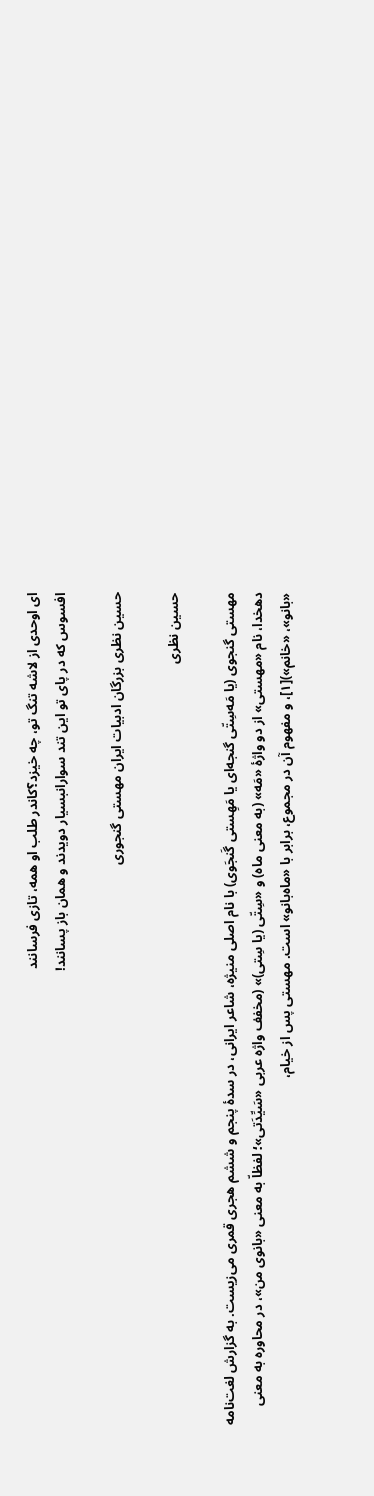ای اوحدی از لاشه تنگ تو، چه خیزد؟کاندر طلب او همه، تازی فرسانند
افسوس که در پای تو این تند سوارانبسیار دویدند و همان باز پسانند!

حسین نظری بزرگان ادبیات ایران مهستی گنجوری

حسین نظری

مهستی گنجوی (یا مَه‌سِتّی گنجه‌ای یا مَهِستی گَنجَوی) با نام اصلی منیژه، شاعر ایرانی، در سدهٔ پنجم و ششم هجری قمری می‌زیست. به گزارش لغت‌نامه دهخدا، نام «مهستی» از دو واژهٔ «مَه» (به معنی ماه) و «سِتّی (یا سِتی)» (مخفف واژه عربی «سَیِّدَتی»؛ لفظاّ به معنی «بانوی من»، در محاوره به معنی «بانو»، «خانم»)[۱]، و مفهوم آن در مجموع، برابر با «ماه‌بانو» است. مهستی پس از خیام،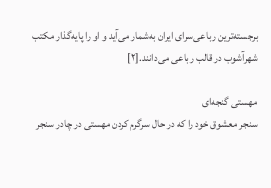برجسته‌ترین رباعی‌سرای ایران به‌شمار می‌آید و او را پایه‌گذار مکتب شهرآشوب در قالب رباعی می‌دانند.[۲]

مهستی گنجه‌ای
سنجر معشوق خود را که در حال سرگرم کردن مهستی در چادر سنجر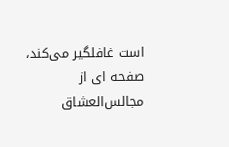است غافلگیر می‌کند، صفحه ای از مجالس‌العشاق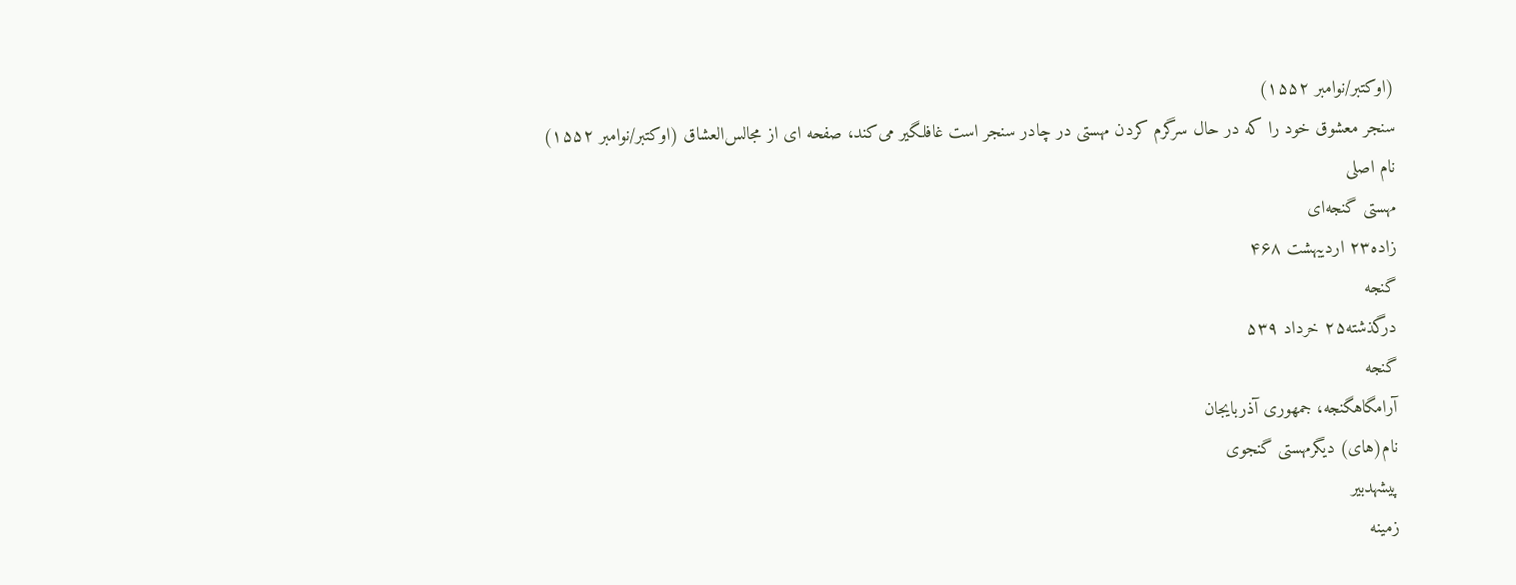(اوکتبر/نوامبر ۱۵۵۲)
سنجر معشوق خود را که در حال سرگرم کردن مهستی در چادر سنجر است غافلگیر می‌کند، صفحه ای از مجالس‌العشاق (اوکتبر/نوامبر ۱۵۵۲)
نام اصلی
مهستی گنجه‌ای
زاده۲۳ اردیبهشت ۴۶۸
گنجه
درگذشته۲۵ خرداد ۵۳۹
گنجه
آرامگاهگنجه، جمهوری آذربایجان
نام(های) دیگرمهستی گنجوی
پیشهدبیر
زمینه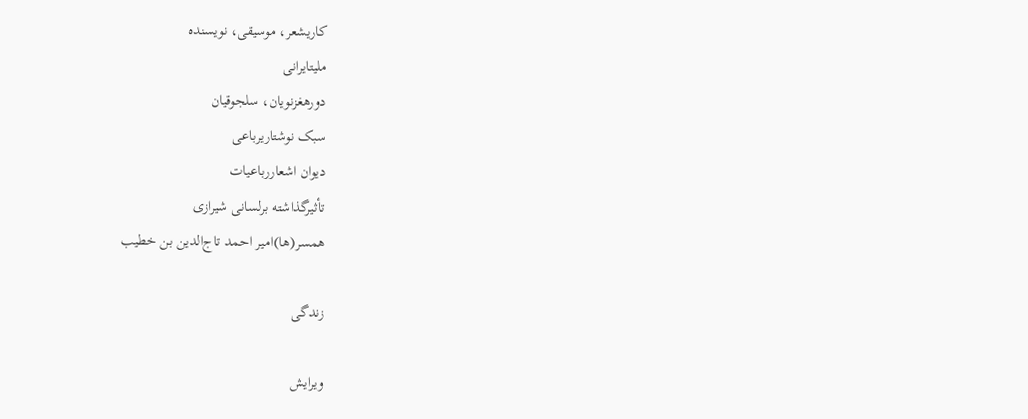کاریشعر، موسیقی، نویسنده
ملیتایرانی
دورهغزنویان، سلجوقیان
سبک نوشتاریرباعی
دیوان اشعاررباعیات
تأثیرگذاشته برلسانی شیرازی
همسر(ها)امیر احمد تاج‌الدین بن خطیب

زندگی

ویرایش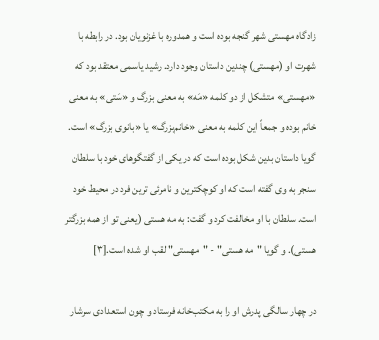زادگاه مهستی شهر گنجه بوده‌ است و همدوره با غزنویان بود. در رابطه با شهرت او (مهستی) چندین داستان وجود دارد. رشید یاسمی معتقد بود که «مهستی» متشکل از دو کلمه «مَه» به معنی بزرگ و «سَتی» به معنی خانم بوده و جمعاً این کلمه به معنی «خانم‌بزرگ» یا «بانوی بزرگ» است. گویا داستان بدین شکل بوده است که در یکی از گفتگوهای خود با سلطان سنجر به وی گفته است که او کوچکترین و نامرئی ترین فرد در محیط خود است. سلطان با او مخالفت کرد و گفت: به مه هستی (یعنی تو از همه بزرگتر هستی). و گویا "مه هستی" - "مهستی" لقب او شده است.[۳]

در چهار سالگی پدرش او را به مکتب‌خانه فرستاد و چون استعدادی سرشار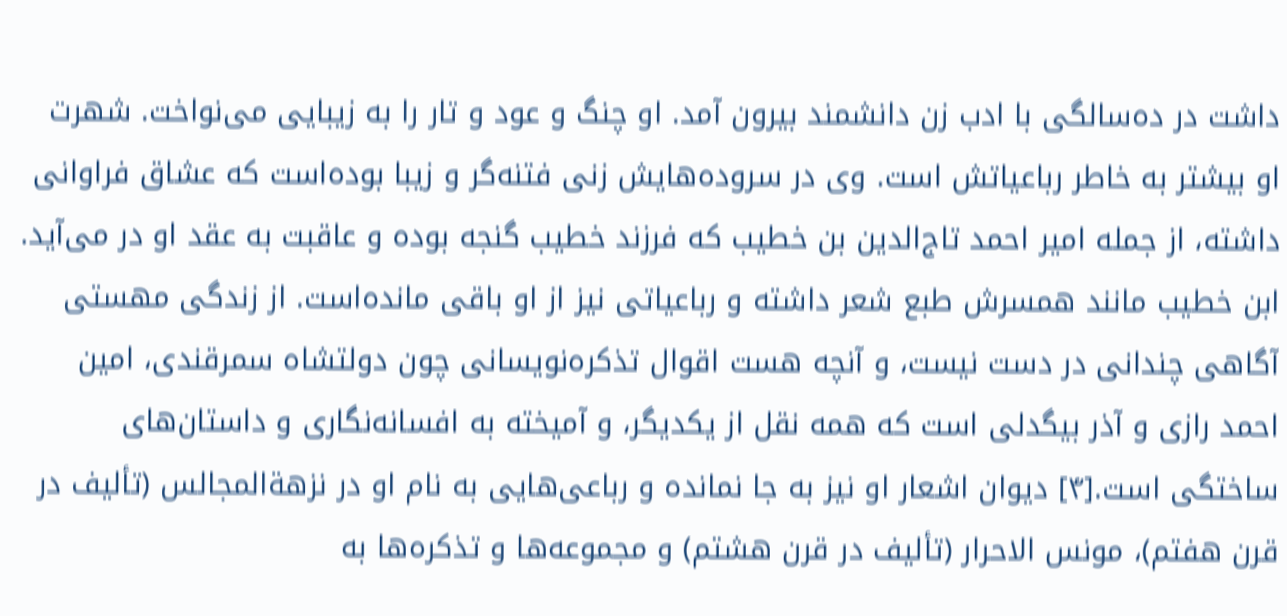داشت در ده‌سالگی با ادب زن دانشمند بیرون آمد. او چنگ و عود و تار را به زیبایی می‌نواخت. شهرت او بیشتر به خاطر رباعیاتش است. وی در سروده‌هایش زنی فتنه‌گر و زیبا بوده‌است که عشاق فراوانی داشته، از جمله امیر احمد تاج‌الدین بن خطیب که فرزند خطیب گنجه بوده و عاقبت به عقد او در می‌آید. ابن خطیب مانند همسرش طبع شعر داشته و رباعیاتی نیز از او باقی مانده‌است. از زندگی مهستی آگاهی چندانی در دست نیست، و آنچه هست اقوال تذکره‌نویسانی چون دولتشاه سمرقندی، امین احمد رازی و آذر بیگدلی است که همه نقل از یکدیگر، و آمیخته به افسانه‌نگاری و داستان‌های ساختگی است.[۴] دیوان اشعار او نیز به جا نمانده و رباعی‌هایی به نام او در نزهةالمجالس (تألیف در قرن هفتم)، مونس الاحرار (تألیف در قرن هشتم) و مجموعه‌ها و تذکره‌ها به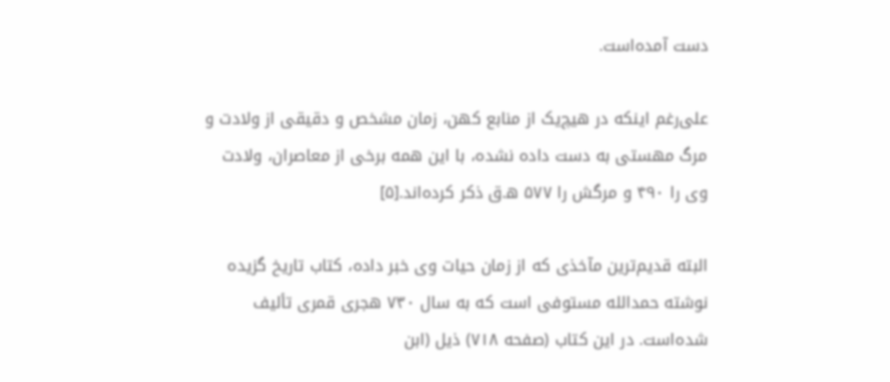دست آمده‌است.

علی‌رغم اینکه در هیچ‌یک از منابع کهن، زمان مشخص و دقیقی از ولادت و مرگ مهستی به دست داده نشده، با این همه برخی از معاصران، ولادت وی را ۴۹۰ و مرگش را ۵۷۷ ه‍.ق ذکر کرده‌اند.[۵]

البته قدیم‌ترین مآخذی که از زمان حیات وی خبر داده، کتاب تاریخ گزیده نوشته حمدالله مستوفی است که به سال ۷۳۰ هجری قمری تألیف شده‌است. در این کتاب (صفحه ۷۱۸) ذیل (ابن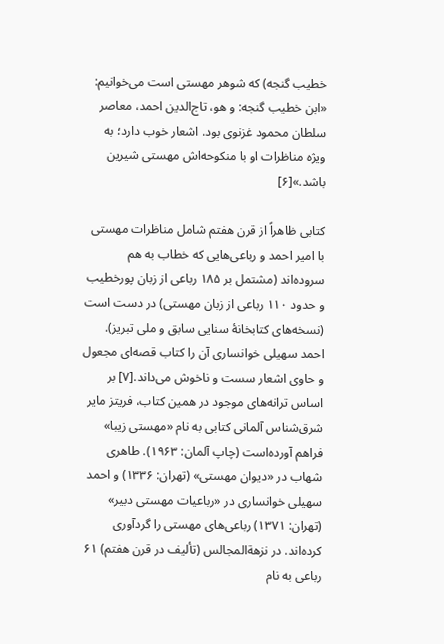خطیب گنجه) که شوهر مهستی است می‌خوانیم: «ابن خطیب گنجه: و هو، تاج‌الدین احمد، معاصر سلطان محمود غزنوی بود. اشعار خوب دارد؛ به ویژه مناظرات او با منکوحه‌اش مهستی شیرین باشد.»[۶]

کتابی ظاهراً از قرن هفتم شامل مناظرات مهستی با امیر احمد و رباعی‌هایی که خطاب به هم سروده‌اند (مشتمل بر ۱۸۵ رباعی از زبان پورخطیب و حدود ۱۱۰ رباعی از زبان مهستی) در دست است (نسخه‌های کتابخانهٔ سنایی سابق و ملی تبریز). احمد سهیلی خوانساری آن را کتاب قصه‌ای مجعول و حاوی اشعار سست و ناخوش می‌داند.[۷] بر اساس ترانه‌های موجود در همین کتاب، فریتز مایر شرق‌شناس آلمانی کتابی به نام «مهستی زیبا» فراهم آورده‌است (چاپ آلمان: ۱۹۶۳). طاهری شهاب در «دیوان مهستی» (تهران: ۱۳۳۶) و احمد سهیلی خوانساری در «رباعیات مهستی دبیر» (تهران: ۱۳۷۱) رباعی‌های مهستی را گردآوری کرده‌اند. در نزهةالمجالس (تألیف در قرن هفتم) ۶۱ رباعی به نام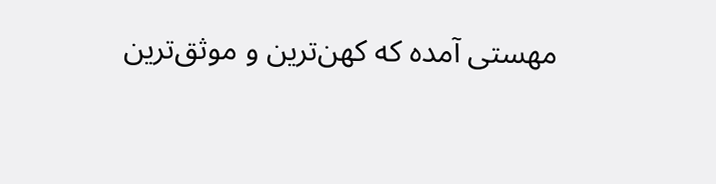مهستی آمده که کهن‌ترین و موثق‌ترین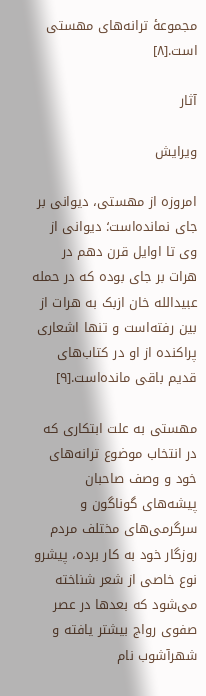مجموعهٔ ترانه‌های مهستی است.[۸]

آثار

ویرایش

امروزه از مهستی، دیوانی بر جای نمانده‌است؛ دیوانی از وی تا اوایل قرن دهم در هرات بر جای بوده که در حمله عبیدالله خان ازبک به هرات از بین رفته‌است و تنها اشعاری پراکنده از او در کتاب‌های قدیم باقی مانده‌است.[۹]

مهستی به علت ابتکاری که در انتخاب موضوع ترانه‌های خود و وصف صاحبان پیشه‌های گوناگون و سرگرمی‌های مختلف مردم روزگار خود به کار برده، پیشرو نوع خاصی از شعر شناخته می‌شود که بعدها در عصر صفوی رواج بیشتر یافته و شهرآشوب نام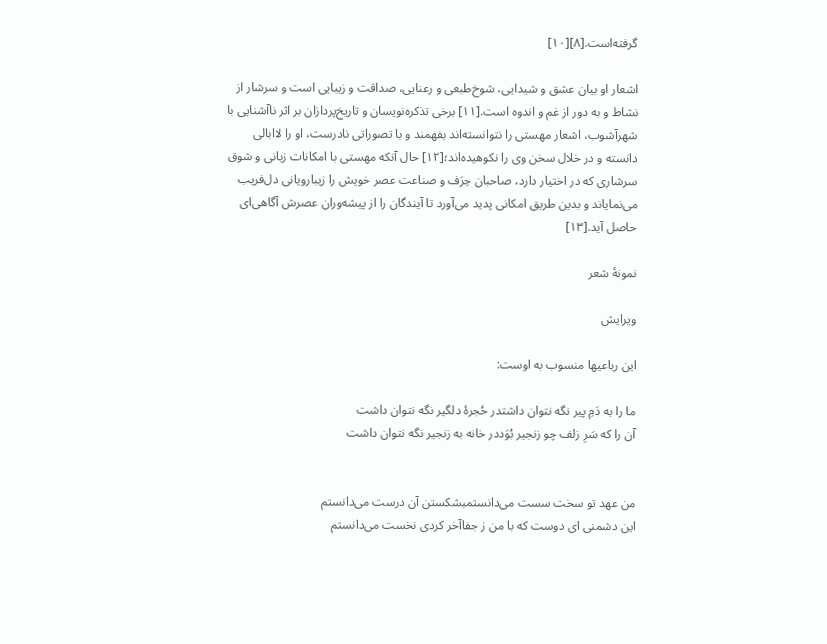گرفته‌است.[۸][۱۰]

اشعار او بیان عشق و شیدایی، شوخ‌طبعی و رعنایی، صداقت و زیبایی است و سرشار از نشاط و به دور از غم و اندوه است.[۱۱] برخی تذکره‌نویسان و تاریخ‌پردازان بر اثر ناآشنایی با شهرآشوب، اشعار مهستی را نتوانسته‌اند بفهمند و با تصوراتی نادرست، او را لاابالی دانسته و در خلال سخن وی را نکوهیده‌اند؛[۱۲] حال آنکه مهستی با امکانات زبانی و شوق سرشاری که در اختیار دارد، صاحبان حِرَف و صناعت عصر خویش را زیبارویانی دل‌فریب می‌نمایاند و بدین طریق امکانی پدید می‌آورد تا آیندگان را از پیشه‌وران عصرش آگاهی‌ای حاصل آید.[۱۳]

نمونهٔ شعر

ویرایش

این رباعیها منسوب به اوست:

ما را به دَمِ پیر نگه نتوان داشتدر حُجرهٔ دلگیر نگه نتوان داشت
آن را که سَرِ زلف چو زنجیر بُوَددر خانه به زنجیر نگه نتوان داشت


من عهد تو سخت سست می‌دانستمبشکستن آن درست می‌دانستم
این دشمنی ای دوست که با من ز جفاآخر کردی نخست می‌دانستم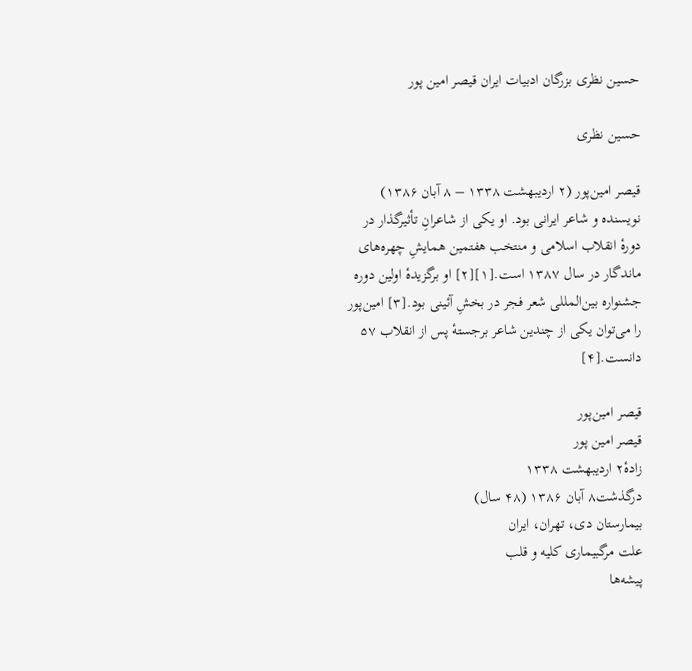حسین نظری بزرگان ادبیات ایران قیصر امین پور

حسین نظری

قیصر امین‌پور (۲ اردیبهشت ۱۳۳۸ – ۸ آبان ۱۳۸۶) نویسنده و شاعر ایرانی بود. او یکی از شاعرانِ تأثیرگذار در دورهٔ انقلاب اسلامی و منتخب هفتمین همایشِ چهره‌های ماندگار در سال ۱۳۸۷ است.[۱][۲] او برگزیدهٔ اولین دوره جشنواره بین‌المللی شعر فجر در بخشِ آئینی بود.[۳] امین‌پور را می‌توان یکی از چندین شاعر برجستهٔ پس از انقلاب ۵۷ دانست.[۴]

قیصر امین‌پور
قیصر امین‌ پور
زادهٔ۲ اردیبهشت ۱۳۳۸
درگذشت۸ آبان ۱۳۸۶ (۴۸ سال)
بیمارستان دی، تهران، ایران
علت مرگبیماری کلیه و قلب
پیشه‌ها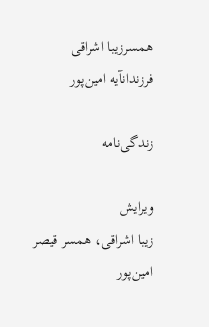همسرزیبا اشراقی
فرزندانآیه امین‌پور

زندگی‌نامه

ویرایش
زیبا اشراقی، همسر قیصر امین‌پور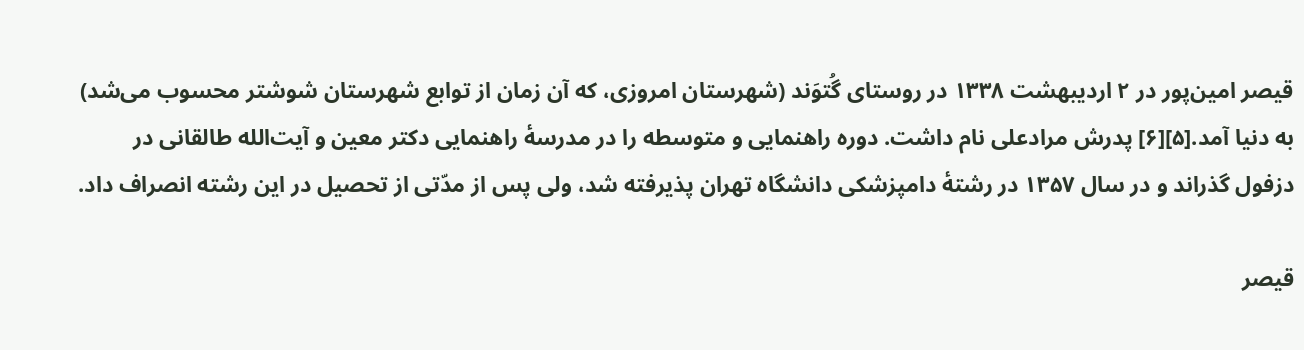قیصر امین‌پور در ۲ اردیبهشت ۱۳۳۸ در روستای گُتوَند (شهرستان امروزی، که آن زمان از توابع شهرستان شوشتر محسوب می‌شد) به دنیا آمد.[۵][۶] پدرش مرادعلی نام داشت. دوره راهنمایی و متوسطه را در مدرسهٔ راهنمایی دکتر معین و آیت‌الله طالقانی در دزفول گذراند و در سال ۱۳۵۷ در رشتهٔ دامپزشکی دانشگاه تهران پذیرفته شد، ولی پس از مدّتی از تحصیل در این رشته انصراف داد.

قیصر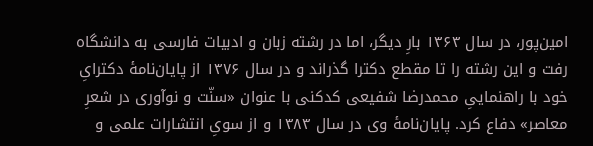امین‌پور، در سال ۱۳۶۳ بارِ دیگر، اما در رشته زبان و ادبیات فارسی به دانشگاه رفت و این رشته را تا مقطع دکترا گذراند و در سال ۱۳۷۶ از پایان‌نامهٔ دکترایِ خود با راهنماییِ محمدرضا شفیعی کدکنی با عنوان «سنّت و نوآوری در شعرِ معاصر» دفاع کرد. پایان‌نامهٔ وی در سال ۱۳۸۳ و از سویِ انتشارات علمی و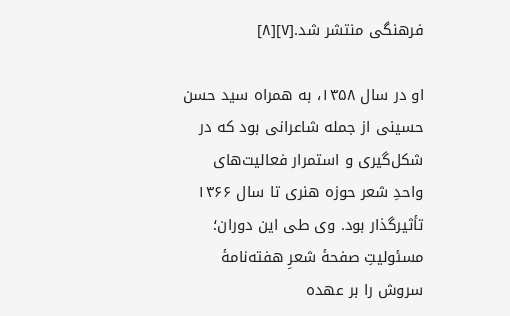فرهنگی منتشر شد.[۷][۸]

او در سال ۱۳۵۸، به همراه سید حسن حسینی از جمله شاعرانی بود که در شکل‌گیری و استمرار فعالیت‌های واحدِ شعر حوزه هنری تا سال ۱۳۶۶ تأثیرگذار بود. وی طی این دوران؛ مسئولیتِ صفحهٔ شعرِ هفته‌نامهٔ سروش را بر عهده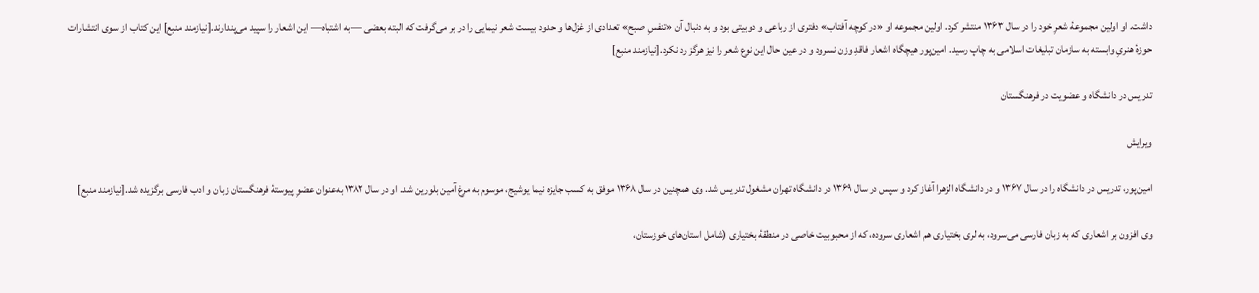داشت. او اولین مجموعهٔ شعرِ خود را در سال ۱۳۶۳ منتشر کرد. اولین مجموعه او «در کوچه آفتاب» دفتری از رباعی و دوبیتی بود و به دنبال آن «تنفسِ صبح» تعدادی از غزل‌ها و حدود بیست شعر نیمایی را در بر می‌گرفت که البته بعضی —به اشتباه— این اشعار را سپید می‌پندارند.[نیازمند منبع] این کتاب از سوی انتشارات حوزهٔ هنریِ وابسته به سازمان تبلیغات اسلامی به چاپ رسید. امین‌پور هیچگاه اشعار فاقدِ وزن نسرود و در عین حال این نوع شعر را نیز هرگز رد نکرد.[نیازمند منبع]

تدریس در دانشگاه و عضویت در فرهنگستان

ویرایش

امین‌پور، تدریس در دانشگاه را در سال ۱۳۶۷ و در دانشگاه الزهرا آغاز کرد و سپس در سال ۱۳۶۹ در دانشگاه تهران مشغول تدریس شد. وی همچنین در سال ۱۳۶۸ موفق به کسب جایزه نیما یوشیج، موسوم به مرغ آمین بلورین شد. او در سال ۱۳۸۲ به‌عنوان عضوِ پیوستهٔ فرهنگستان زبان و ادب فارسی برگزیده شد.[نیازمند منبع]

وی افزون بر اشعاری که به زبان فارسی می‌سرود، به لری بختیاری هم اشعاری سروده، که از محبوبیت خاصی در منطقهٔ بختیاری (شامل استان‌های خوزستان،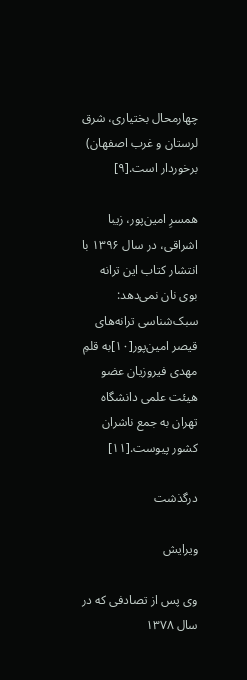چهارمحال بختیاری، شرق لرستان و غرب اصفهان) برخوردار است.[۹]

همسرِ امین‌پور، زیبا اشراقی، در سال ۱۳۹۶ با انتشار کتاب این ترانه بوی نان نمی‌دهد: سبک‌شناسی ترانه‌های قیصر امین‌پور[۱۰]به قلمِ مهدی فیروزیان عضو هیئت علمی دانشگاه تهران به جمع ناشران کشور پیوست.[۱۱]

درگذشت

ویرایش

وی پس از تصادفی که در سال ۱۳۷۸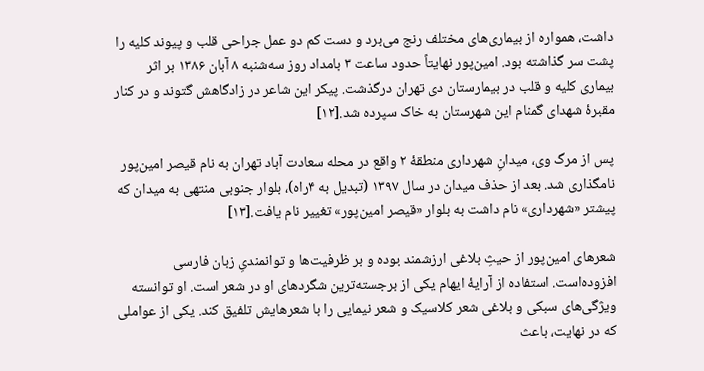داشت، همواره از بیماری‌های مختلف رنج می‌برد و دست کم دو عمل جراحی قلب و پیوند کلیه را پشت سر گذاشته بود. امین‌پور نهایتاً حدود ساعت ۳ بامداد روز سه‌شنبه ۸ آبان ۱۳۸۶ بر اثر بیماری کلیه و قلب در بیمارستان دی تهران درگذشت. پیکر این شاعر در زادگاهش گتوند و در کنار مقبرهٔ شهدای گمنام این شهرستان به خاک سپرده شد.[۱۲]

پس از مرگ وی، میدانِ شهرداری منطقهٔ ۲ واقع در محله سعادت آباد تهران به نام قیصر امین‌پور نامگذاری شد. بعد از حذف میدان در سال ۱۳۹۷ (تبدیل به ۴راه)، بلوار جنوبی منتهی به میدان که پیشتر «شهرداری» نام داشت به بلوار «قیصر امین‌پور» تغییر نام یافت.[۱۳]

شعرهای امین‌پور از حیثِ بلاغی ارزشمند بوده و بر ظرفیت‌ها و توانمندیِ زبان فارسی افزوده‌است. استفاده از آرایهٔ ایهام یکی از برجسته‌ترین شگردهای او در شعر است. او توانسته ویژگی‌های سبکی و بلاغی شعر کلاسیک و شعر نیمایی را با شعرهایش تلفیق کند. یکی از عواملی که در نهایت، باعث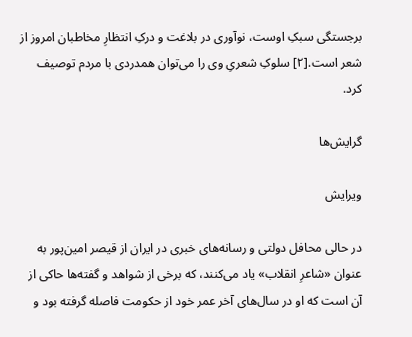برجستگی سبکِ اوست، نوآوری در بلاغت و درکِ انتظارِ مخاطبان امروز از شعر است.[۲] سلوکِ شعریِ وی را می‌توان همدردی با مردم توصیف کرد.

گرایش‌ها

ویرایش

در حالی محافل دولتی و رسانه‌های خبری در ایران از قیصر امین‌پور به عنوان «شاعرِ انقلاب» یاد می‌کنند، که برخی از شواهد و گفته‌ها حاکی از آن است که او در سال‌های آخر عمر خود از حکومت فاصله گرفته بود و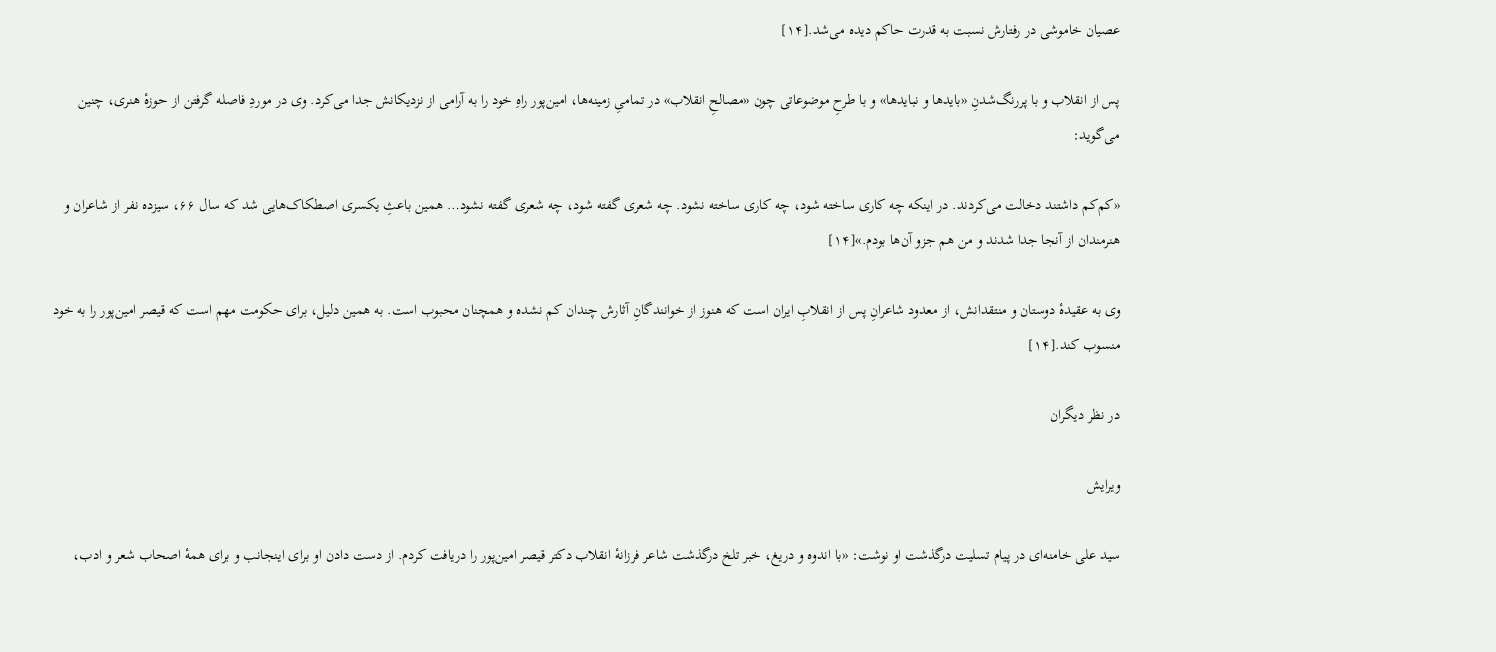عصیان خاموشی در رفتارش نسبت به قدرت حاکم دیده می‌شد.[۱۴]

پس از انقلاب و با پررنگ‌شدنِ «بایدها و نبایدها» و با طرحِ موضوعاتی چون «مصالحِ انقلاب» در تمامیِ زمینه‌ها، امین‌پور راهِ خود را به آرامی از نزدیکانش جدا می‌کرد. وی در موردِ فاصله گرفتن از حوزهٔ هنری، چنین می‌گوید:

«کم‌کم داشتند دخالت می‌کردند. در اینکه چه کاری ساخته شود، چه کاری ساخته نشود. چه شعری گفته شود، چه شعری گفته نشود… همین باعثِ یکسری اصطکاک‌هایی شد که سال ۶۶، سیزده نفر از شاعران و هنرمندان از آنجا جدا شدند و من هم جزو آن‌ها بودم.»[۱۴]

وی به عقیدهٔ دوستان و منتقدانش، از معدود شاعرانِ پس از انقلابِ ایران است که هنوز از خوانندگانِ آثارش چندان کم نشده و همچنان محبوب است. به همین دلیل، برای حکومت مهم است که قیصر امین‌پور را به خود منسوب کند.[۱۴]

در نظر دیگران

ویرایش

سید علی خامنه‌ای در پیام تسلیت درگذشت او نوشت: «با اندوه و دریغ، خبر تلخ درگذشت شاعر فرزانهٔ انقلاب دکتر قیصر امین‌پور را دریافت کردم. از دست دادن او برای اینجانب و برای همهٔ اصحاب شعر و ادب،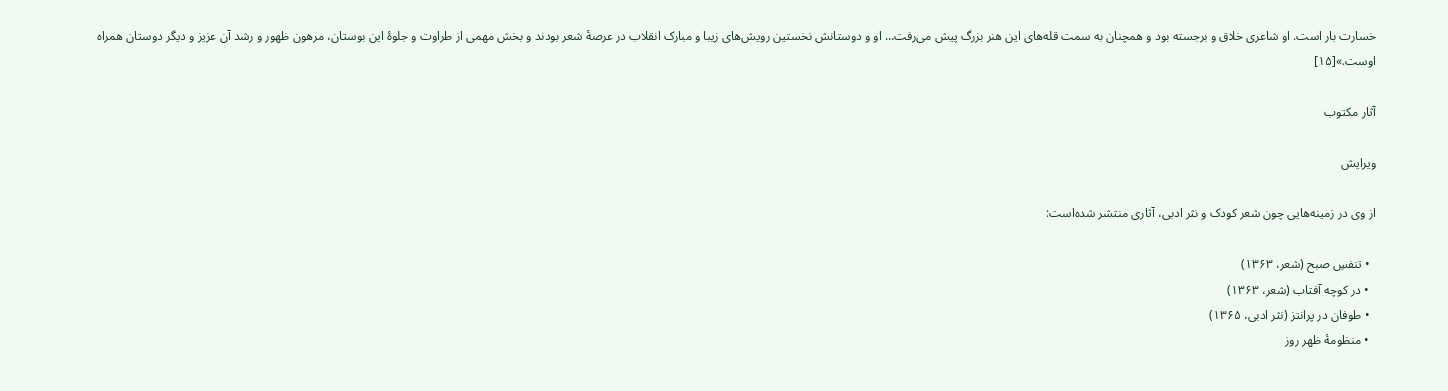خسارت بار است. او شاعری خلاق و برجسته بود و همچنان به سمت قله‌های این هنر بزرگ پیش می‌رفت… او و دوستانش نخستین رویش‌های زیبا و مبارک انقلاب در عرصهٔ شعر بودند و بخش مهمی از طراوت و جلوهٔ این بوستان، مرهون ظهور و رشد آن عزیز و دیگر دوستان همراه اوست.»[۱۵]

آثار مکتوب

ویرایش

از وی در زمینه‌هایی چون شعر کودک و نثر ادبی، آثاری منتشر شده‌است:

  • تنفسِ صبح (شعر، ۱۳۶۳)
  • در کوچه آفتاب (شعر، ۱۳۶۳)
  • طوفان در پرانتز (نثر ادبی، ۱۳۶۵)
  • منظومهٔ ظهر روز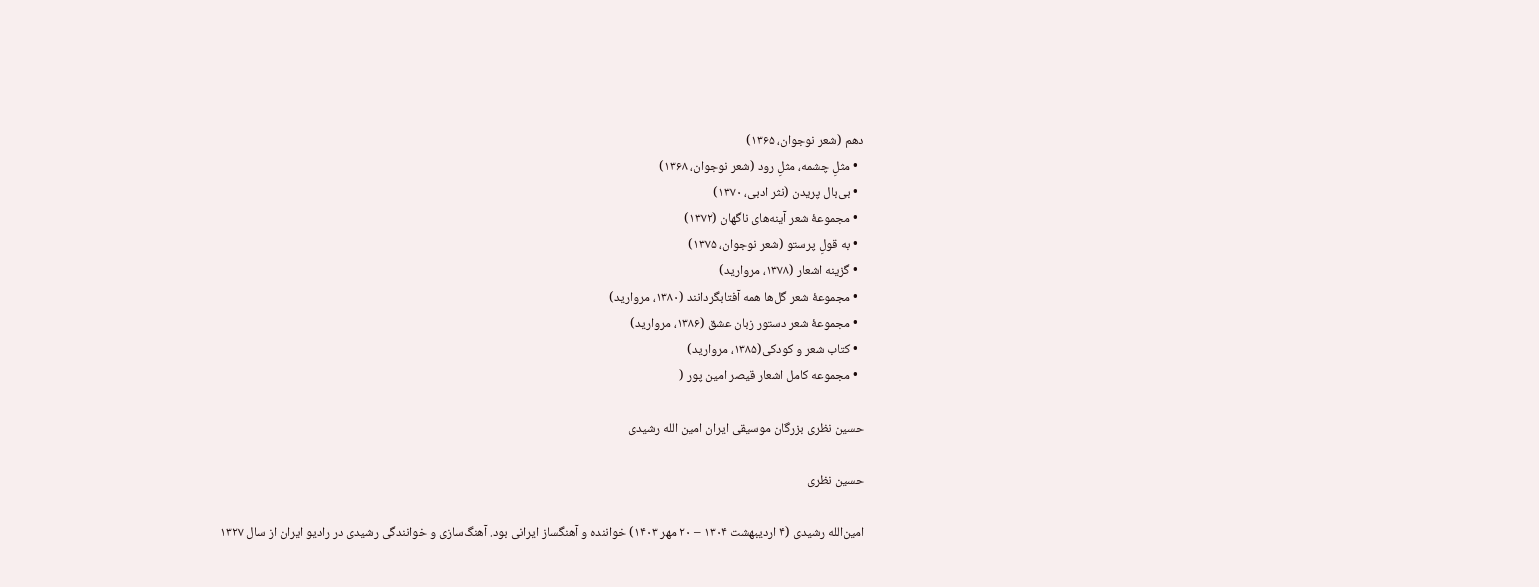دهم (شعر نوجوان، ۱۳۶۵)
  • مثلِ چشمه، مثلِ رود (شعر نوجوان، ۱۳۶۸)
  • بی‌بال پریدن (نثر ادبی، ۱۳۷۰)
  • مجموعهٔ شعر آینه‌های ناگهان (۱۳۷۲)
  • به قولِ پرستو (شعر نوجوان، ۱۳۷۵)
  • گزینه اشعار (۱۳۷۸، مروارید)
  • مجموعهٔ شعر گل‌ها همه آفتابگردانند (۱۳۸۰، مروارید)
  • مجموعهٔ شعر دستور زبان عشق (۱۳۸۶، مروارید)
  • کتاب شعر و کودکی(۱۳۸۵، مروارید)
  • مجموعه کامل اشعار قیصر امین پور (

حسین نظری بزرگان موسیقی ایران امین الله رشیدی

حسین نظری

امین‌الله رشیدی (۴ اردیبهشت ۱۳۰۴ – ۲۰ مهر ۱۴۰۳) خواننده و آهنگساز ایرانی بود. آهنگ‌سازی و خوانندگی رشیدی در رادیو ایران از سال ۱۳۲۷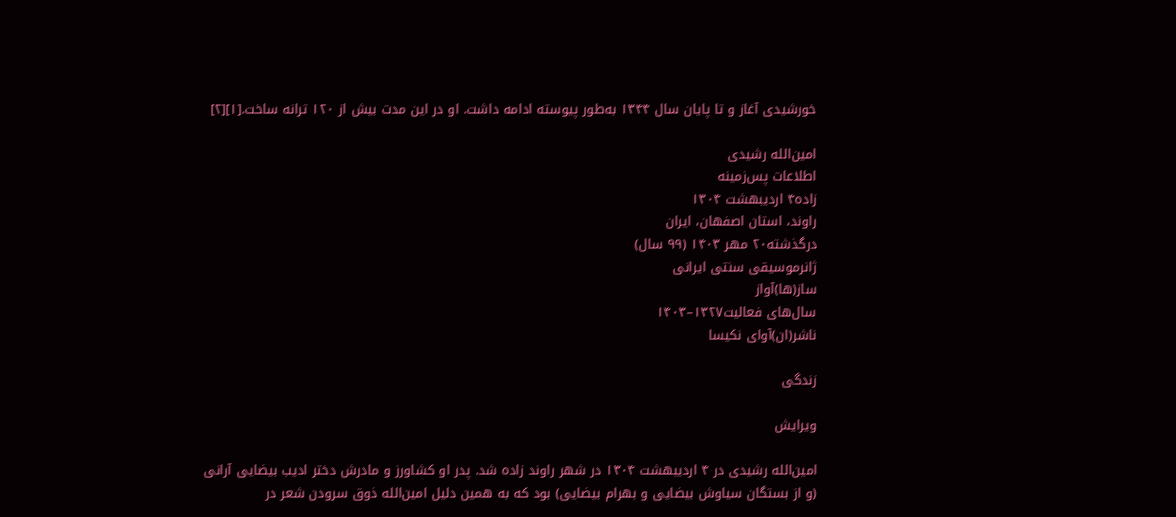خورشیدی آغاز و تا پایان سال ۱۳۴۴ به‌طور پیوسته ادامه داشت. او در این مدت بیش از ۱۲۰ ترانه ساخت.[۱][۲]

امین‌الله رشیدی
اطلاعات پس‌زمینه
زاده۴ اردیبهشت ۱۳۰۴
راوند، استان اصفهان، ایران
درگذشته۲۰ مهر ۱۴۰۳ (۹۹ سال)
ژانرموسیقی سنتی ایرانی
ساز(ها)آواز
سال‌های فعالیت۱۳۲۷–۱۴۰۳
ناشر(ان)آوای نکیسا

زندگی

ویرایش

امین‌الله رشیدی در ۴ اردیبهشت ۱۳۰۴ در شهر راوند زاده شد. پدر او کشاورز و مادرش دختر ادیب بیضایی آرانی (و از بستگان سیاوش بیضایی و بهرام بیضایی) بود که به همین دلیل امین‌الله ذوق سرودن شعر در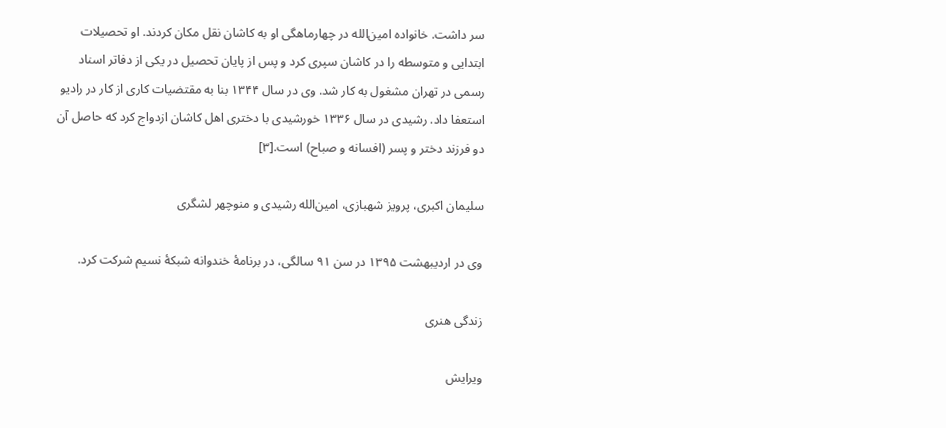سر داشت. خانواده امین‌الله در چهارماهگی او به کاشان نقل مکان کردند. او تحصیلات ابتدایی و متوسطه را در کاشان سپری کرد و پس از پایان تحصیل در یکی از دفاتر اسناد رسمی در تهران مشغول به کار شد. وی در سال ۱۳۴۴ بنا به مقتضیات کاری از کار در رادیو استعفا داد. رشیدی در سال ۱۳۳۶ خورشیدی با دختری اهل کاشان ازدواج کرد که حاصل آن دو فرزند دختر و پسر (افسانه و صباح) است.[۳]

سلیمان اکبری، پرویز شهبازی، امین‌الله رشیدی و منوچهر لشگری

وی در اردیبهشت ۱۳۹۵ در سن ۹۱ سالگی، در برنامهٔ خندوانه شبکهٔ نسیم شرکت کرد.

زندگی هنری

ویرایش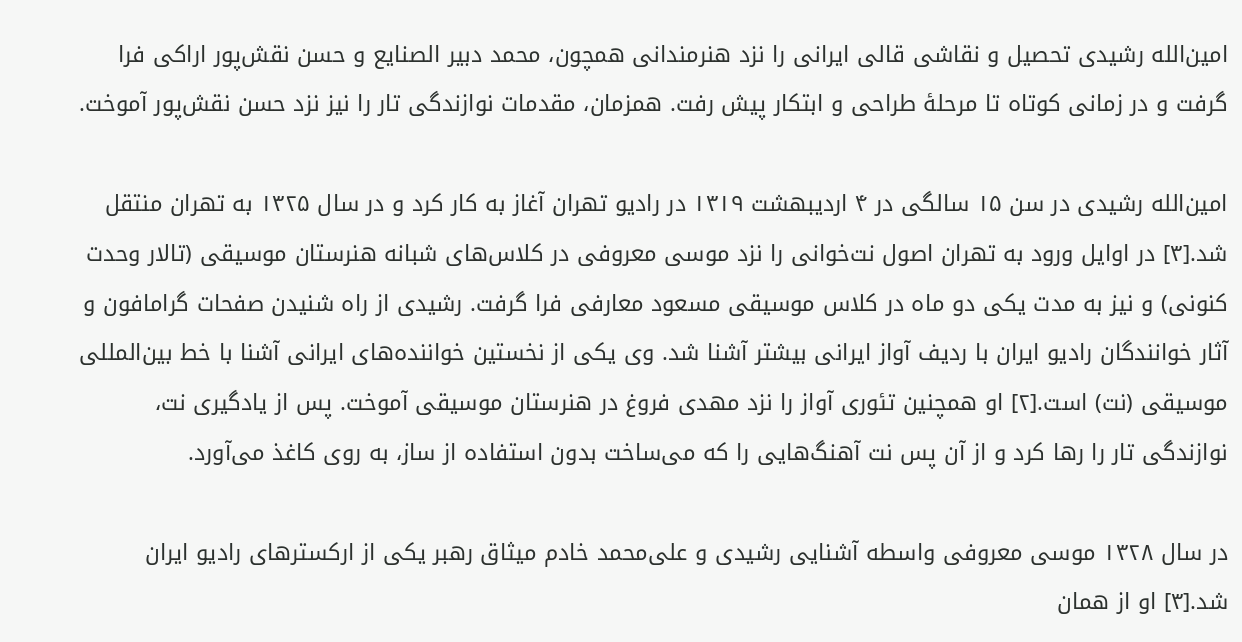امین‌الله رشیدی تحصیل و نقاشی قالی ایرانی را نزد هنرمندانی همچون، محمد دبیر الصنایع و حسن نقش‌پور اراکی فرا گرفت و در زمانی کوتاه تا مرحلهٔ طراحی و ابتکار پیش رفت. همزمان، مقدمات نوازندگی تار را نیز نزد حسن نقش‌پور آموخت.

امین‌الله رشیدی در سن ۱۵ سالگی در ۴ اردیبهشت ۱۳۱۹ در رادیو تهران آغاز به کار کرد و در سال ۱۳۲۵ به تهران منتقل شد.[۳] در اوایل ورود به تهران اصول نت‌خوانی را نزد موسی معروفی در کلاس‌های شبانه هنرستان موسیقی (تالار وحدت کنونی) و نیز به مدت یکی دو ماه در کلاس موسیقی مسعود معارفی فرا گرفت. رشیدی از راه شنیدن صفحات گرامافون و آثار خوانندگان رادیو ایران با ردیف آواز ایرانی بیشتر آشنا شد. وی یکی از نخستین خواننده‌های ایرانی آشنا با خط بین‌المللی موسیقی (نت) است.[۲] او همچنین تئوری آواز را نزد مهدی فروغ در هنرستان موسیقی آموخت. پس از یادگیری نت، نوازندگی تار را رها کرد و از آن پس نت آهنگ‌هایی را که می‌ساخت بدون استفاده از ساز، به روی کاغذ می‌آورد.

در سال ۱۳۲۸ موسی معروفی واسطه آشنایی رشیدی و علی‌محمد خادم میثاق رهبر یکی از ارکسترهای رادیو ایران شد.[۳] او از همان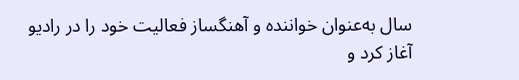سال به‌عنوان خواننده و آهنگساز فعالیت خود را در رادیو آغاز کرد و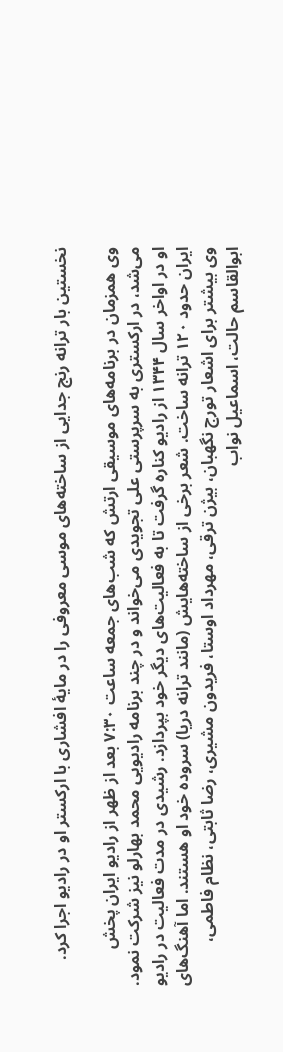نخستین بار ترانه رنج جدایی از ساخته‌های موسی معروفی را در مایهٔ افشاری با ارکستر او در رادیو اجرا کرد.

وی همزمان در برنامه‌های موسیقی ارتش که شب‌های جمعه ساعت ۷:۳۰ بعد از ظهر از رادیو ایران پخش می‌شد، در ارکستری به سرپرستی علی تجویدی می‌خواند و در چند برنامه رادیویی محمد بهارلو نیز شرکت نمود. او در اواخر سال ۱۳۴۴ از رادیو کناره گرفت تا به فعالیت‌های دیگر خود بپردازد. رشیدی در مدت فعالیت در رادیو ایران حدود ۱۲۰ ترانه ساخت. شعر برخی از ساخته‌هایش (مانند ترانه دریا) سروده خود او هستند. اما آهنگ‌های وی بیشتر برای اشعار تورج نگهبان، بیژن ترقی، مهرداد اوستا، فریدون مشیری، رضا ثابتی، نظام فاطمی، ابوالقاسم حالت، اسماعیل نواب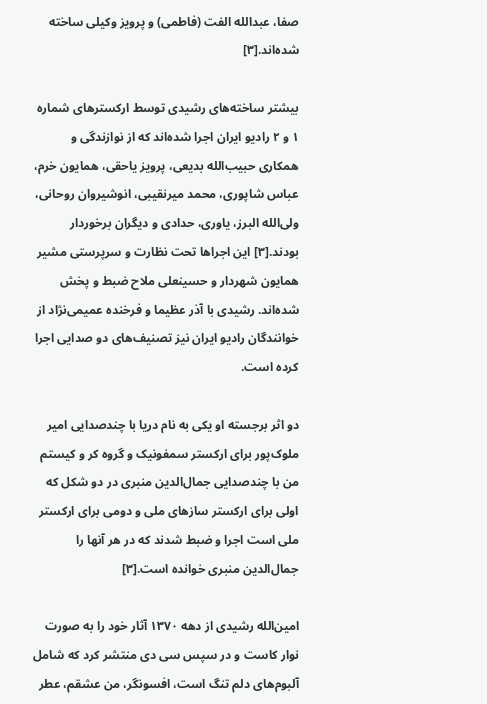صفا، عبدالله الفت (فاطمی) و پرویز وکیلی ساخته شده‌اند.[۳]

بیشتر ساخته‌های رشیدی توسط ارکسترهای شماره ۱ و ۲ رادیو ایران اجرا شده‌اند که از نوازندگی و همکاری حبیب‌الله بدیعی، پرویز یاحقی، همایون خرم، عباس شاپوری، محمد میرنقیبی، انوشیروان روحانی، ولی‌الله البرز، یاوری، حدادی و دیگران برخوردار بودند.[۳] این اجراها تحت نظارت و سرپرستی مشیر همایون شهردار و حسینعلی ملاح ضبط و پخش شده‌اند. رشیدی با آذر عظیما و فرخنده عمیمی‌نژاد از خوانندگان رادیو ایران نیز تصنیف‌های دو صدایی اجرا کرده است.

دو اثر برجسته او یکی به نام دریا با چندصدایی امیر ملوک‌پور برای ارکستر سمفونیک و گروه کر و کیستم من با چندصدایی جمال‌الدین منبری در دو شکل که اولی برای ارکستر سازهای ملی و دومی برای ارکستر ملی است اجرا و ضبط شدند که در هر آنها را جمال‌الدین منبری خوانده است.[۳]

امین‌الله رشیدی از دهه ۱۳۷۰ آثار خود را به صورت نوار کاست و در سپس سی دی منتشر کرد که شامل آلبوم‌های دلم تنگ است، افسونگر، من عشقم، عطر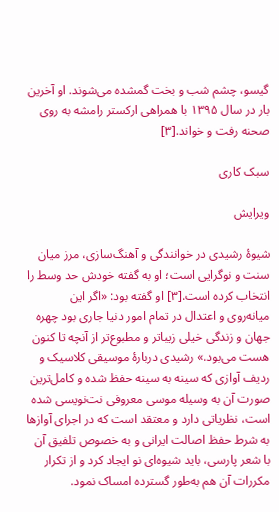گیسو، چشم شب و بخت گمشده می‌شوند. او آخرین بار در سال ۱۳۹۵ با همراهی ارکستر رامشه به روی صحنه رفت و خواند.[۳]

سبک کاری

ویرایش

شیوهٔ رشیدی در خوانندگی و آهنگ‌سازی، مرز میان سنت و نوگرایی است؛ او به گفته خودش حد وسط را انتخاب کرده است.[۳] او گفته بود: «اگر این میانه‌روی و اعتدال در تمام امور دنیا جاری بود چهره جهان و زندگی خیلی زیباتر و مطبوع‌تر از آنچه تا کنون هست می‌بود.» رشیدی دربارهٔ موسیقی کلاسیک و ردیف آوازی که سینه به سینه حفظ شده و کامل‌ترین صورت آن به وسیله موسی معروفی نت‌نویسی شده است، نظریاتی دارد و معتقد است که در اجرای آوازها به شرط حفظ اصالت ایرانی و به خصوص تلفیق آن با شعر پارسی، باید شیوه‌ای نو ایجاد کرد و از تکرار مکررات آن هم به‌طور گسترده امساک نمود.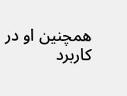همچنین او در کاربرد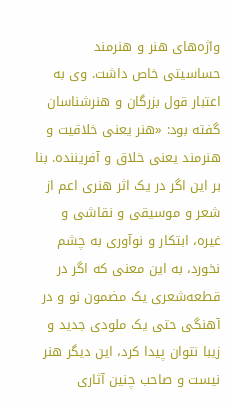واژه‌های هنر و هنرمند حساسیتی خاص داشت. وی به اعتبار قول بزرگان و هنرشناسان گفته بود: «هنر یعنی خلاقیت و هنرمند یعنی خلاق و آفریننده. بنا بر این اگر در یک اثر هنری اعم از شعر و موسیقی و نقاشی و غیره، ابتکار و نوآوری به چشم نخورد، به این معنی که اگر در قطعه‌شعری یک مضمون نو و در آهنگی حتی یک ملودی جدید و زیبا نتوان پیدا کرد، این دیگر هنر نیست و صاحب چنین آثاری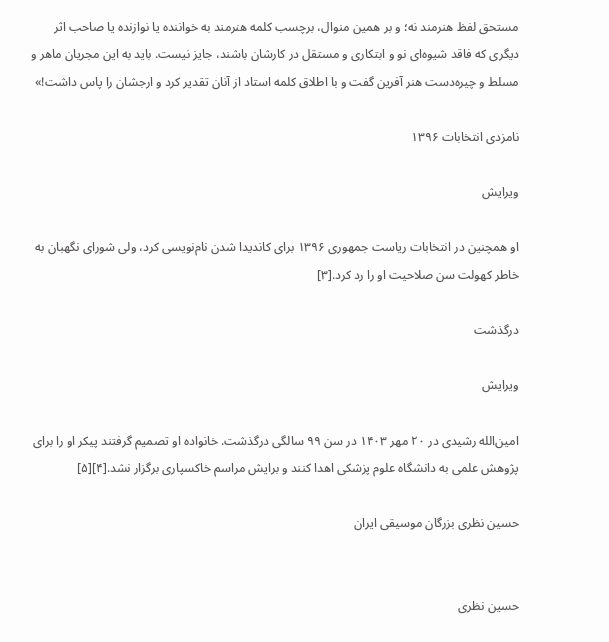مستحق لفظ هنرمند نه؛ و بر همین منوال، برچسب کلمه هنرمند به خواننده یا نوازنده یا صاحب اثر دیگری که فاقد شیوه‌ای نو و ابتکاری و مستقل در کارشان باشند، جایز نیست. باید به این مجریان ماهر و مسلط و چیره‌دست هنر آفرین گفت و با اطلاق کلمه استاد از آنان تقدیر کرد و ارجشان را پاس داشت!»

نامزدی انتخابات ۱۳۹۶

ویرایش

او همچنین در انتخابات ریاست جمهوری ۱۳۹۶ برای کاندیدا شدن نام‌نویسی کرد، ولی شورای نگهبان به خاطر کهولت سن صلاحیت او را رد کرد.[۳]

درگذشت

ویرایش

امین‌الله رشیدی در ۲۰ مهر ۱۴۰۳ در سن ۹۹ سالگی درگذشت. خانواده او تصمیم گرفتند پیکر او را برای پژوهش علمی به دانشگاه علوم پزشکی اهدا کنند و برایش مراسم خاکسپاری برگزار نشد.[۴][۵]

حسین نظری بزرگان موسیقی ایران


حسین نظری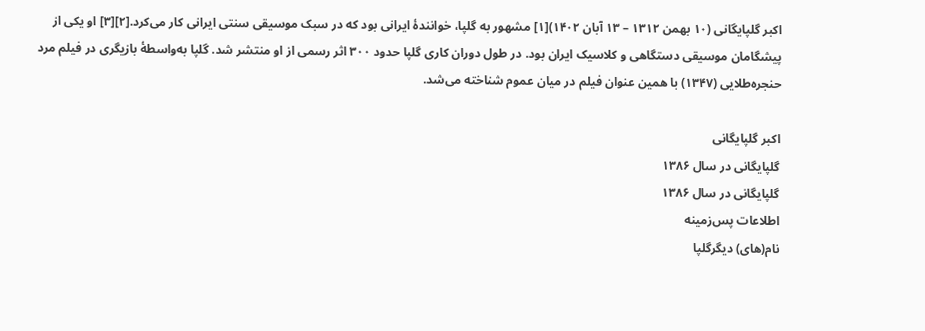اکبر گلپایگانی (۱۰ بهمن ۱۳۱۲ – ۱۳ آبان ۱۴۰۲)[۱] مشهور به گلپا، خوانندهٔ ایرانی بود که در سبک موسیقی سنتی ایرانی کار می‌کرد.[۲][۳] او یکی از پیشگامان موسیقی دستگاهی و کلاسیک ایران بود. در طول دوران کاری گلپا حدود ۳۰۰ اثر رسمی از او منتشر شد. گلپا به‌واسطهٔ بازیگری در فیلم مرد حنجره‌طلایی (۱۳۴۷) با همین عنوان فیلم در میان عموم شناخته می‌شد.

اکبر گلپایگانی
گلپایگانی در سال ۱۳۸۶
گلپایگانی در سال ۱۳۸۶
اطلاعات پس‌زمینه
نام(های) دیگرگلپا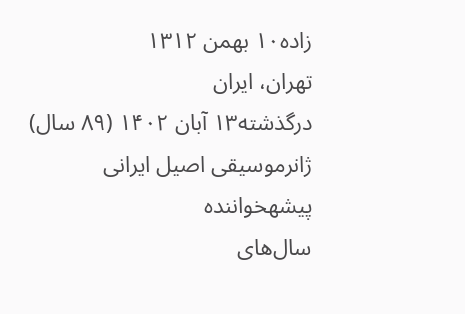زاده۱۰ بهمن ۱۳۱۲
تهران، ایران
درگذشته۱۳ آبان ۱۴۰۲ (۸۹ سال)
ژانرموسیقی اصیل ایرانی
پیشهخواننده
سال‌های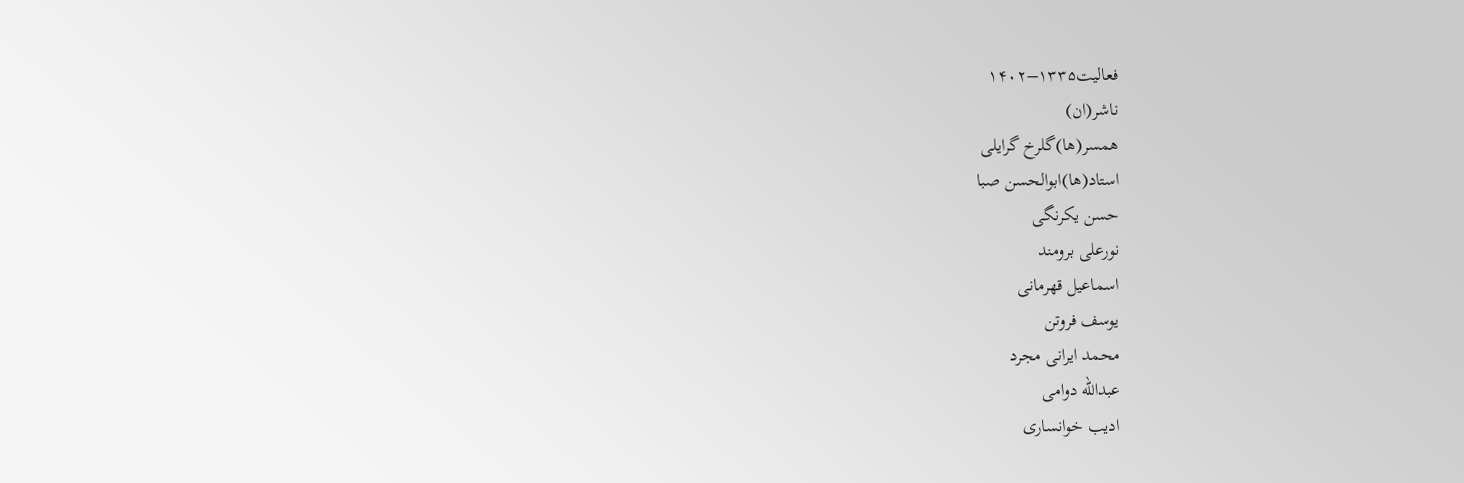فعالیت۱۳۳۵–۱۴۰۲
ناشر(ان)
همسر(ها)گلرخ گرایلی
استاد(ها)ابوالحسن صبا
حسن یکرنگی
نورعلی برومند
اسماعیل قهرمانی
یوسف فروتن
محمد ایرانی مجرد
عبدالله دوامی
ادیب خوانساری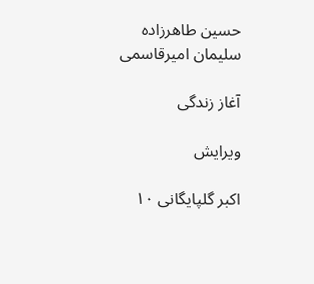حسین طاهرزاده
سلیمان امیرقاسمی

آغاز زندگی

ویرایش

اکبر گلپایگانی ۱۰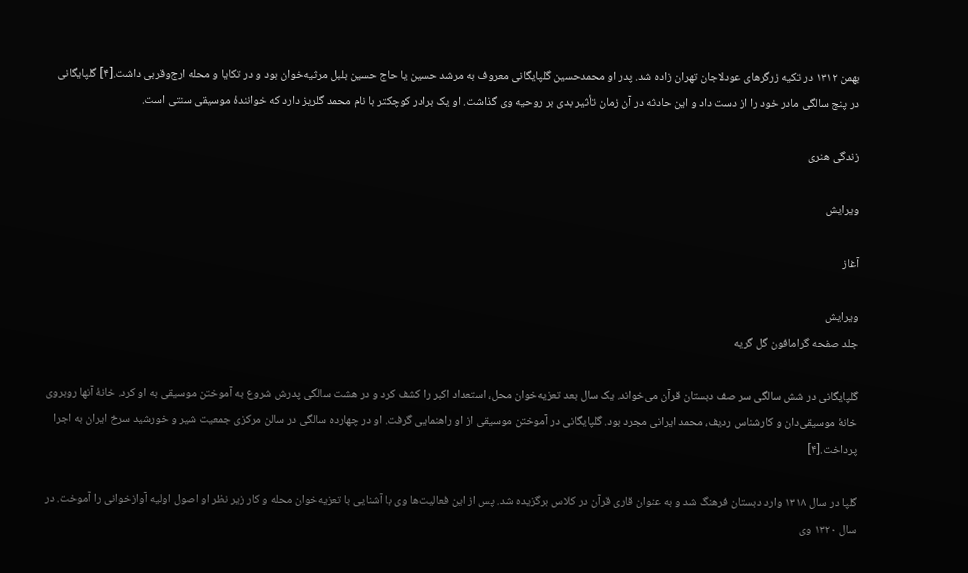بهمن ۱۳۱۲ در تکیه زرگرهای عودلاجان تهران زاده شد. پدر او محمدحسین گلپایگانی معروف به مرشد حسین یا حاج حسین بلبل مرثیه‌خوان بود و در تکایا و محله ارج‌وقربی داشت.[۴] گلپایگانی در پنج سالگی مادر خود را از دست داد و این حادثه در آن زمان تأثیر بدی بر روحیه وی گذاشت. او یک برادر کوچکتر با نام محمد گلریز دارد که خوانندهٔ موسیقی سنتی است.

زندگی هنری

ویرایش

آغاز

ویرایش
جلد صفحه گرامافون گل گریه

گلپایگانی در شش سالگی سر صف دبستان قرآن می‌خواند. یک سال بعد تعزیه‌خوان محل، استعداد اکبر را کشف کرد و در هشت سالگی پدرش شروع به آموختن موسیقی به او کرد. خانهٔ آنها روبروی خانهٔ موسیقی‌دان و کارشناس ردیف، محمد ایرانی مجرد بود. گلپایگانی در آموختن موسیقی از او راهنمایی گرفت. او در چهارده سالگی در سالن مرکزی جمعیت شیر و خورشید سرخ ایران به اجرا پرداخت.[۴]

گلپا در سال ۱۳۱۸ وارد دبستان فرهنگ شد و به عنوان قاری قرآن در کلاس برگزیده شد. پس از این فعالیت‌ها وی با آشنایی با تعزیه‌خوان محله و کار زیر نظر او اصول اولیه آوازخوانی را آموخت. در سال ۱۳۲۰ وی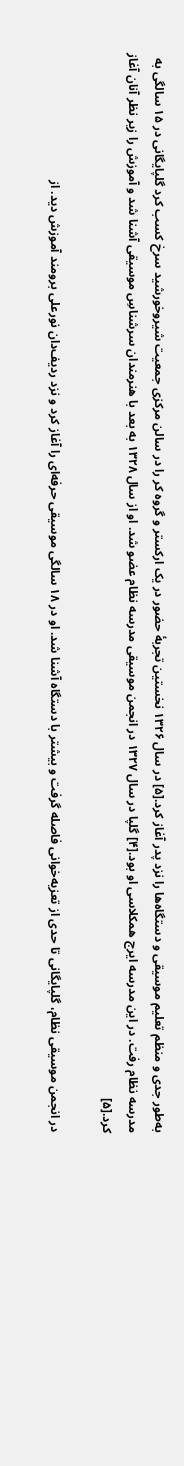به‌طور جدی و منظم تعلیم موسیقی و دستگاه‌ها را نزد پدر آغاز کرد.[۵] در سال ۱۳۲۶ نخستین تجربهٔ حضور در یک ارکستر و گروه کر را در سالن مرکزی جمعیت شیروخورشید سرخ کسب کرد گلپایگانی در ۱۵ سالگی به مدرسه نظام رفت. در این مدرسه ایرج همکلاسی او بود.[۴] گلپا در سال ۱۳۲۷ در انجمن موسیقی مدرسه نظام عضو شد. او از سال ۱۳۲۸ به بعد با هنرمندان سرشناسِ موسیقی آشنا شد و آموزش را زیر نظر آنان آغاز کرد.[۵]

در انجمن موسیقی نظام، گلپایگانی تا حدی از تعزیه‌خوانی فاصله گرفت و بیشتر با دستگاه آشنا شد. او در ۱۸ سالگی موسیقی حرفه‌ای را آغاز کرد و نزد ردیف‌دان نورعلی برومند آموزش دید. از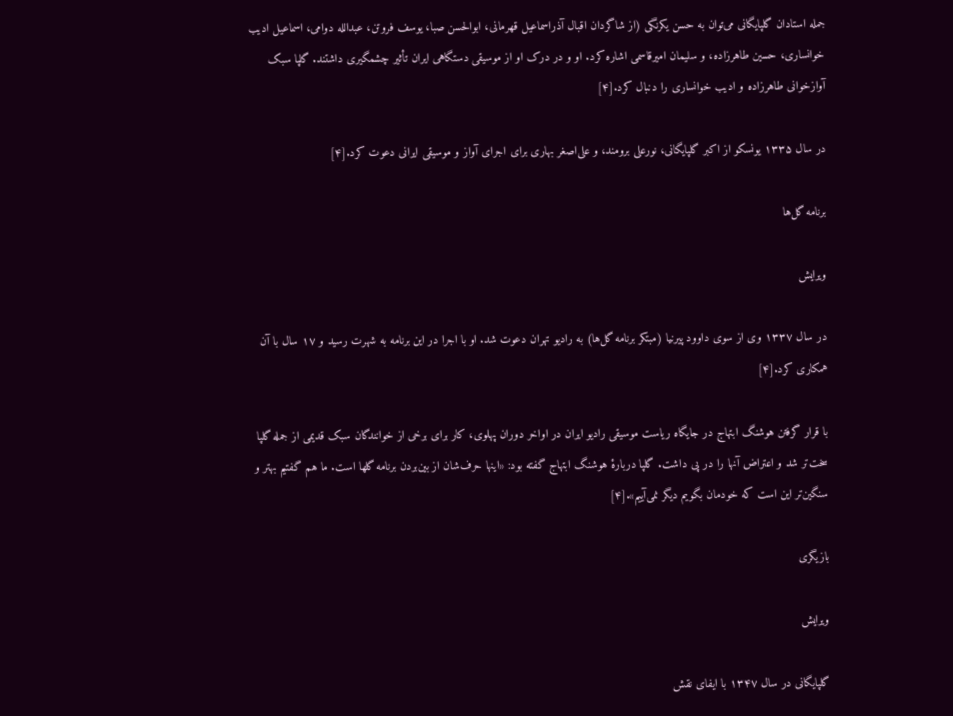جمله استادان گلپایگانی می‌توان به حسن یکرنگی (از شاگردان اقبال آذراسماعیل قهرمانی، ابوالحسن صبا، یوسف فروتن، عبدالله دوامی، اسماعیل ادیب خوانساری، حسین طاهرزاده، و سلیمان امیرقاسمی اشاره کرد. او و در درک او از موسیقی دستگاهی ایران تأثیر چشمگیری داشتند. گلپا سبک آوازخوانی طاهرزاده و ادیب خوانساری را دنبال کرد.[۴]

در سال ۱۳۳۵ یونسکو از اکبر گلپایگانی، نورعلی برومند، و علی‌اصغر بهاری برای اجرای آواز و موسیقی ایرانی دعوت کرد.[۴]

برنامه گل‌ها

ویرایش

در سال ۱۳۳۷ وی از سوی داوود پیرنیا (مبتکر برنامه گل‌ها) به رادیو تهران دعوت شد. او با اجرا در این برنامه به شهرت رسید و ۱۷ سال با آن همکاری کرد.[۴]

با قرار گرفتن هوشنگ ابتهاج در جایگاه ریاست موسیقی رادیو ایران در اواخر دوران پهلوی، کار برای برخی از خوانندگان سبک قدیمی از جمله گلپا سخت‌تر شد و اعتراض آنها را در پی داشت. گلپا دربارهٔ هوشنگ ابتهاج گفته بود: «اینها حرف‌شان از بین‌بردن برنامه گلها است. ما هم گفتیم بهتر و سنگین‌تر این است که خودمان بگویم دیگر نمی‌آییم».[۴]

بازیگری

ویرایش

گلپایگانی در سال ۱۳۴۷ با ایفای نقش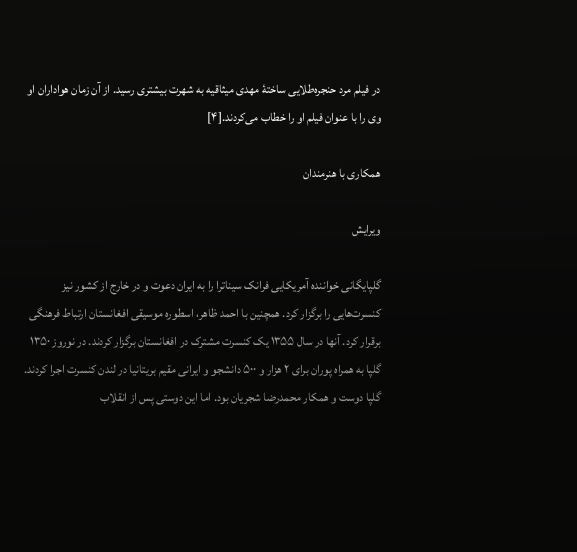در فیلم مرد حنجره‌طلایی ساختهٔ مهدی میثاقیه به شهرت بیشتری رسید. از آن زمان هواداران او وی را با عنوان فیلم او را خطاب می‌کردند.[۴]

همکاری با هنرمندان

ویرایش

گلپایگانی خواننده آمریکایی فرانک سیناترا را به ایران دعوت و در خارج از کشور نیز کنسرت‌هایی را برگزار کرد. همچنین با احمد ظاهر، اسطوره موسیقی افغانستان ارتباط فرهنگی برقرار کرد. آنها در سال ۱۳۵۵ یک کنسرت مشترک در افغانستان برگزار کردند. در نوروز ۱۳۵۰ گلپا به همراه پوران برای ۲ هزار و ۵۰۰ دانشجو و ایرانی مقیم بریتانیا در لندن کنسرت اجرا کردند. گلپا دوست و همکار محمدرضا شجریان بود. اما این دوستی پس از انقلاب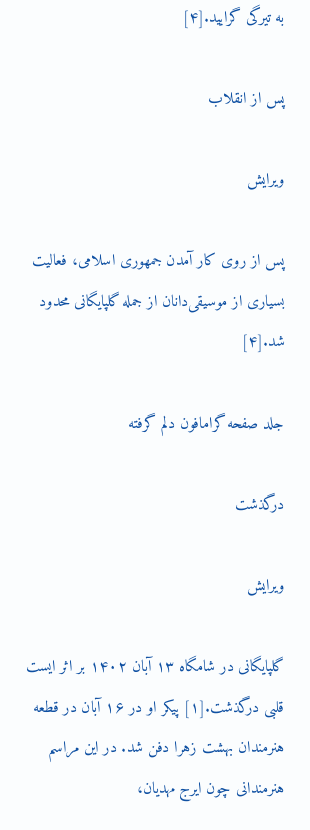به تیرگی گرایید.[۴]

پس از انقلاب

ویرایش

پس از روی کار آمدن جمهوری اسلامی، فعالیت بسیاری از موسیقی‌دانان از جمله گلپایگانی محدود شد.[۴]

جلد صفحه گرامافون دلم گرفته

درگذشت

ویرایش

گلپایگانی در شامگاه ۱۳ آبان ۱۴۰۲ بر اثر ایست قلبی درگذشت.[۱] پیکر او در ۱۶ آبان در قطعه هنرمندان بهشت زهرا دفن شد. در این مراسم هنرمندانی چون ایرج مهدیان،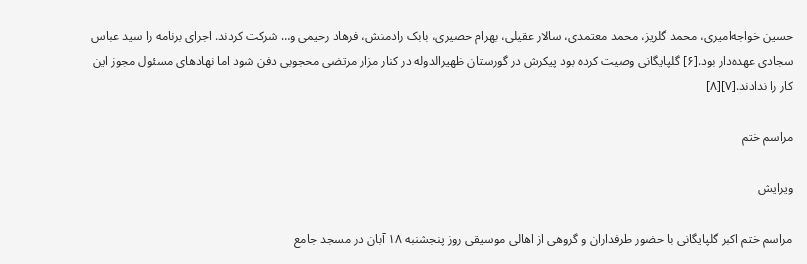حسین خواجه‌امیری، محمد گلریز، محمد معتمدی، سالار عقیلی، بهرام حصیری، بابک رادمنش، فرهاد رحیمی و… شرکت کردند. اجرای برنامه را سید عباس سجادی عهده‌دار بود.[۶] گلپایگانی وصیت کرده بود پیکرش در گورستان ظهیرالدوله در کنار مزار مرتضی محجوبی دفن شود اما نهادهای مسئول مجوز این کار را ندادند.[۷][۸]

مراسم ختم

ویرایش

مراسم ختم اکبر گلپایگانی با حضور طرفداران و گروهی از اهالی موسیقی روز پنجشنبه ۱۸ آبان در مسجد جامع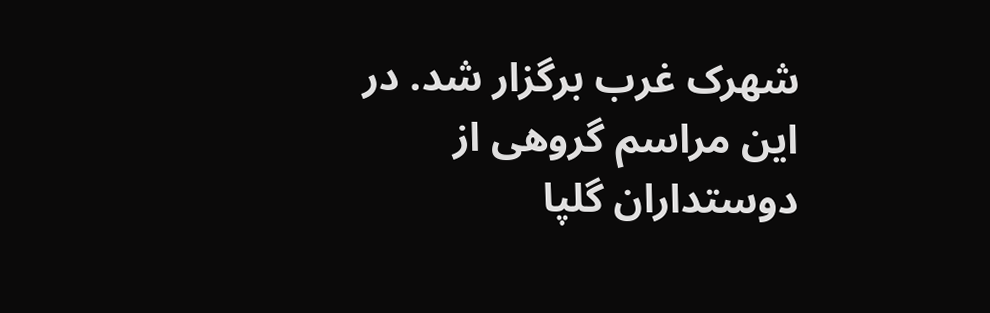شهرک غرب برگزار شد. در این مراسم گروهی از دوستداران گلپا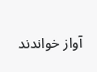آواز خواندند